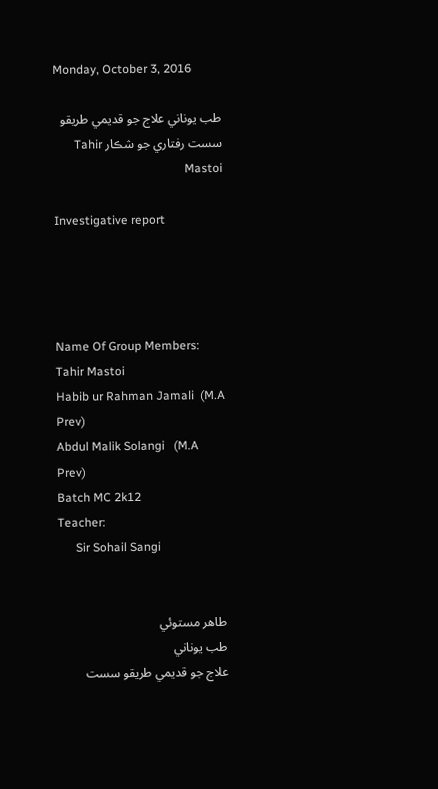Monday, October 3, 2016

طب يوناني علاج جو قديمي طريقو سست رفتاري جو شڪار Tahir Mastoi

Investigative report




Name Of Group Members:
Tahir Mastoi
Habib ur Rahman Jamali  (M.A Prev)
Abdul Malik Solangi   (M.A Prev)
Batch MC 2k12
Teacher:
      Sir Sohail Sangi


طاهر مستوئي
طب يوناني
علاج جو قديمي طريقو سست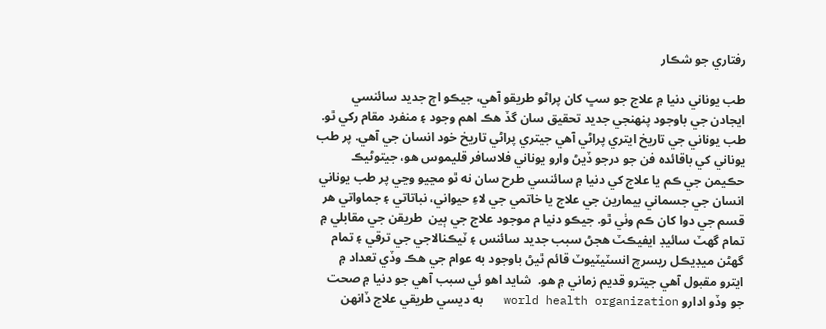رفتاري جو شڪار

طب يوناني دنيا ۾ علاج جو سڀ کان پراڻو طريقو آهي، جيڪو اڄ جديد سائنسي ايجادن جي باوجود پنهنجي جديد تحقيق سان گڏ هڪ اهم وجود ۽ منفرد مقام رکي ٿو. طب يوناني جي تاريخ ايتري پراڻي آهي جيتري پراڻي تاريخ خود انسان جي آهي. پر طب يوناني کي باقائده فن جو درجو ڏيڻ وارو يوناني فلاسافر قليموس هو، جيتوڻيڪ حڪيمن جي ڪم يا علاج کي دنيا ۾ سائنسي طرح سان نه ٿو مڃيو وڃي پر طب يوناني انسان جي جسماني بيمارين جي علاج يا خاتمي جي لاءِ حيواني، نباتاتي ۽ جماواتي هر قسم جي دوا کان ڪم وٺي ٿو. جيڪو دنيا م موجود علاج جي ٻين  طريقن جي مقابلي ۾ تمام گهٽ سائيڊ ايفيڪٽ هجڻ سبب جديد سائنس ۽ ٽيڪنالاجي جي ترقي ۽ تمام گهڻن ميڊيڪل ريسرچ انسٽيٽيوٽ قائم ٿيڻ باوجود به عوام جي هڪ وڏي تعداد ۾ ايترو مقبول آهي جيترو قديم زماني ۾ هو.  شايد اهو ئي سبب آهي جو دنيا ۾ صحت جو وڏو ادارو world health organization   به ديسي طريقي علاج ڏانهن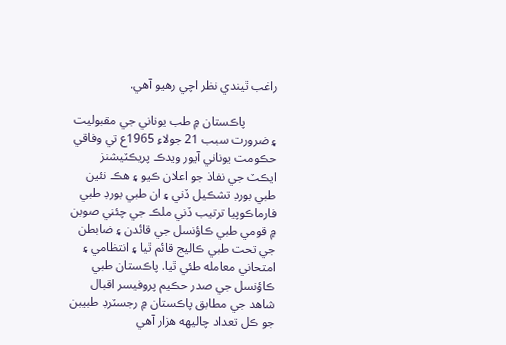راغب ٿيندي نظر اچي رهيو آهي.

          پاڪستان ۾ طب يوناني جي مقبوليت ۽ ضرورت سبب 21 جولاءِ 1965ع تي وفاقي حڪومت يوناني آيور ويدڪ پريڪٽيشنز ايڪٽ جي نفاذ جو اعلان ڪيو ۽ هڪ نئين طبي بورڊ تشڪيل ڏني ۽ ان طبي بورڊ طبي فارماڪوپيا ترتيب ڏني ملڪ جي چئني صوبن ۾ قومي طبي ڪاؤنسل جي قائدن ۽ ضابطن جي تحت طبي ڪاليج قائم ٿيا ۽ انتظامي ۽ امتحاني معامله طئي ٿيا. پاڪستان طبي ڪاؤنسل جي صدر حڪيم پروفيسر اقبال شاهد جي مطابق پاڪستان ۾ رجسٽرڊ طبيبن جو ڪل تعداد چاليهه هزار آهي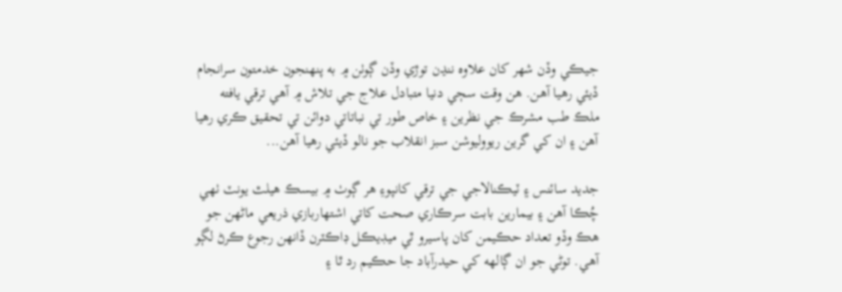جيڪي وڏن شهر کان علاوه ننڍن توڙي وڏن ڳوٺن ۾ به پنهنجون خدمتون سرانجام ڏيئي رهيا آهن. هن وقت سڄي دنيا متبادل علاج جي تلاش ۾ آهي ترقي يافته ملڪ طب مشرڪ جي نظرين ۽ خاص طور تي نباتاتي دوائن تي تحقيق ڪري رهيا آهن ۽ ان کي گرين ريووليوشن سبز انقلاب جو نالو ڏيئي رهيا آهن...

جديد سائنس ۽ ٽيڪنالاجي جي ترقي کانپوءِ هر ڳوٺ ۾ بيسڪ هيلٿ يونٽ ٺهي چُڪا آهن ۽ بيمارين بابت سرڪاري صحت کاتي اشتهاربازي ذريعي ماڻهن جو هڪ وڏو تعداد حڪيمن کان پاسيرو ٿي ميڊيڪل ڊاڪٽرن ڏانهن رجوع ڪرڻ لڳو آهي. توڻي جو ان ڳالهه کي حيدرآباد جا حڪيم رد ٿا ۽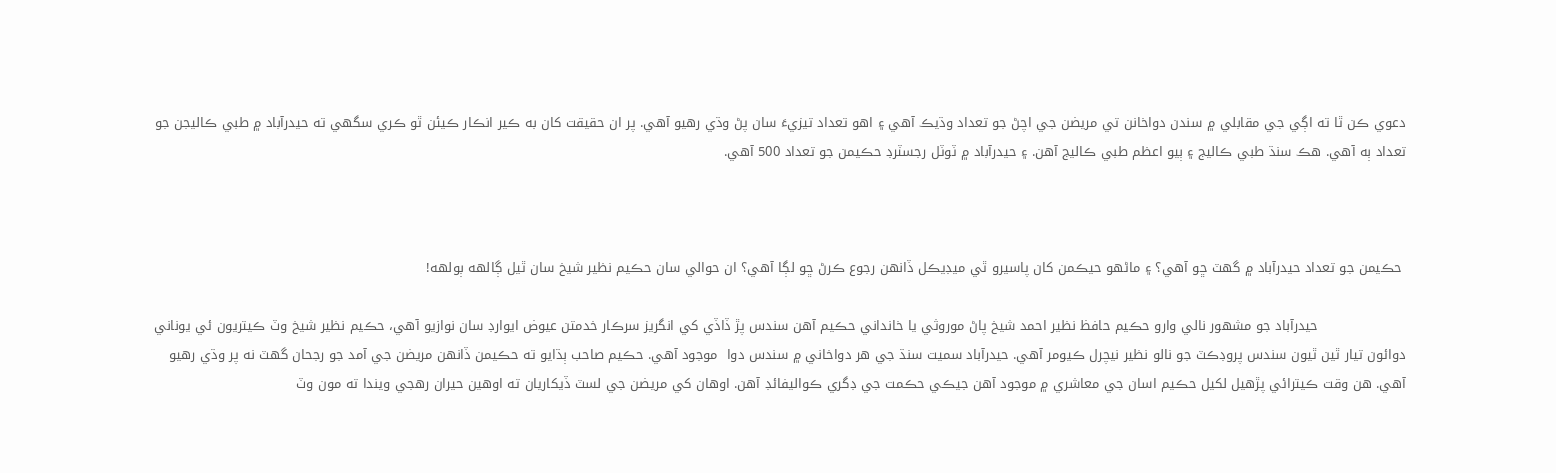دعوي ڪن ٿا ته اڳي جي مقابلي ۾ سندن دواخانن تي مريضن جي اچڻ جو تعداد وڌيڪ آهي ۽ اهو تعداد تيزيءَ سان پڻ وڌي رهيو آهي. پر ان حقيقت کان به ڪير انڪار ڪيئن ٿو ڪري سگهي ته حيدرآباد ۾ طبي ڪاليجن جو تعداد ٻه آهي. هڪ سنڌ طبي ڪاليج ۽ ٻيو اعظم طبي ڪاليج آهن. ۽ حيدرآباد ۾ ٽوٽل رجسٽرڊ حڪيمن جو تعداد 500 آهي.



 حڪيمن جو تعداد حيدرآباد ۾ گهٽ ڇو آهي؟ ۽ ماڻهو حيڪمن کان پاسيرو ٿي ميڊيڪل ڏانهن رجوع ڪرڻ ڇو لڳا آهي؟ ان حوالي سان حڪيم نظير شيخ سان ٿيل ڳالهه ٻولهه!

                    حيدرآباد جو مشهور نالي وارو حڪيم حافظ نظير احمد شيخ پاڻ موروثي يا خانداني حڪيم آهن سندس پڙ ڏاڏي کي انگريز سرڪار خدمتن عيوض ايوارڊ سان نوازيو آهي، حڪيم نظير شيخ وٽ ڪيتريون ئي يوناني دوائون تيار ٿين ٿيون سندس پروڊڪٽ جو نالو نظير نيچرل ڪيومر آهي. حيدرآباد سميت سنڌ جي هر دواخاني ۾ سندس دوا  موجود آهي. حڪيم صاحب ٻڌايو ته حڪيمن ڏانهن مريضن جي آمد جو رجحان گهٽ نه پر وڌي رهيو آهي. هن وقت ڪيترائي پڙهيل لکيل حڪيم اسان جي معاشري ۾ موجود آهن جيڪي حڪمت جي ڊگري ڪواليفائڊ آهن. اوهان کي مريضن جي لسٽ ڏيکاريان ته اوهين حيران رهجي ويندا ته مون وٽ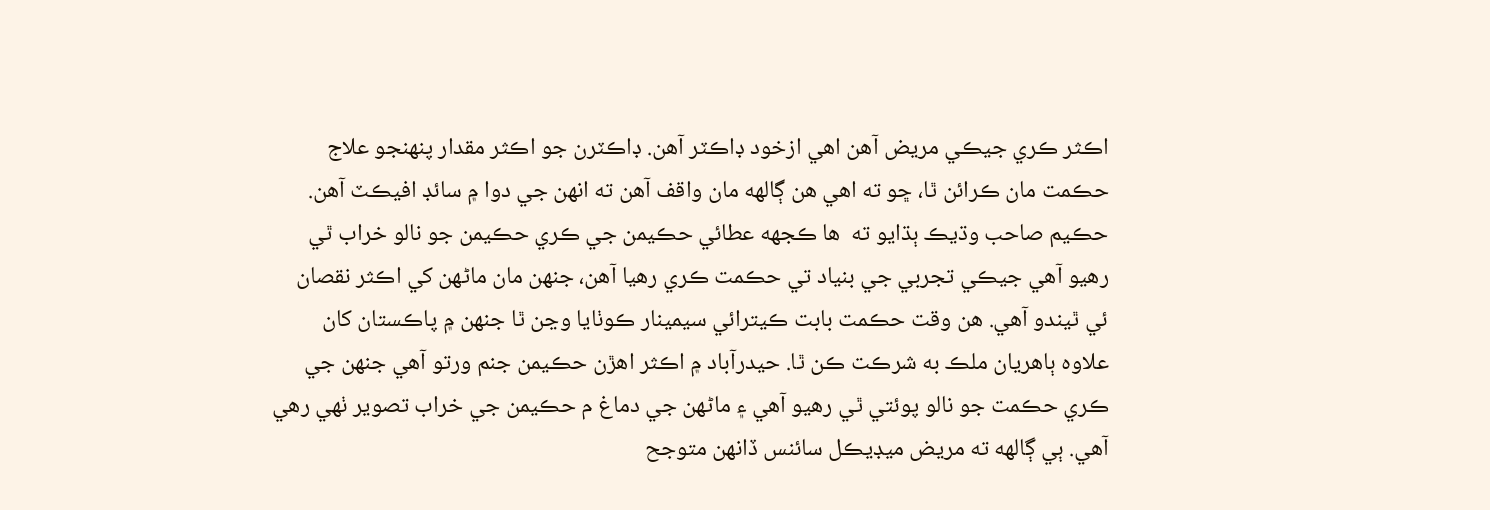اڪثر ڪري جيڪي مريض آهن اهي ازخود ڊاڪٽر آهن. ڊاڪٽرن جو اڪثر مقدار پنهنجو علاج حڪمت مان ڪرائن ٿا، ڇو ته اهي هن ڳالهه مان واقف آهن ته انهن جي دوا ۾ سائڊ افيڪٽ آهن. حڪيم صاحب وڌيڪ ٻڌايو ته  ها ڪجهه عطائي حڪيمن جي ڪري حڪيمن جو نالو خراب ٿي رهيو آهي جيڪي تجربي جي بنياد تي حڪمت ڪري رهيا آهن، جنهن مان ماڻهن کي اڪثر نقصان ئي ٿيندو آهي. هن وقت حڪمت بابت ڪيترائي سيمينار ڪوٺايا وڃن ٿا جنهن ۾ پاڪستان کان علاوه ٻاهريان ملڪ به شرڪت ڪن ٿا. حيدرآباد ۾ اڪثر اهڙن حڪيمن جنم ورتو آهي جنهن جي ڪري حڪمت جو نالو پوئتي ٿي رهيو آهي ۽ ماڻهن جي دماغ م حڪيمن جي خراب تصوير ٺهي رهي آهي. ٻي ڳالهه ته مريض ميڊيڪل سائنس ڏانهن متوجح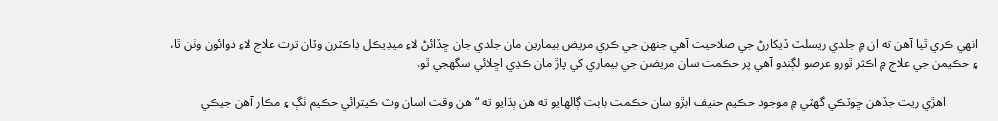انهي ڪري ٿيا آهن ته ان ۾ جلدي ريسلٽ ڏيکارڻ جي صلاحيت آهي جنهن جي ڪري مريض بيمارين مان جلدي جان ڇڏائڻ لاءِ ميڊيڪل ڊاڪٽرن وٽان ترت علاج لاءِ دوائون وٺن ٿا، ۽ حڪيمن جي علاج ۾ اڪثر ٿورو عرصو لڳندو آهي پر حڪمت سان مريضن جي بيماري کي پاڙ مان ڪڍي اڇلائي سگهجي ٿو.

          اهڙي ريت جڏهن ڇوٽڪي گهٽي ۾ موجود حڪيم حنيف ابڙو سان حڪمت بابت ڳالهايو ته هن ٻڌايو ته “ هن وقت اسان وٽ ڪيترائي حڪيم ٺڳ ۽ مڪار آهن جيڪي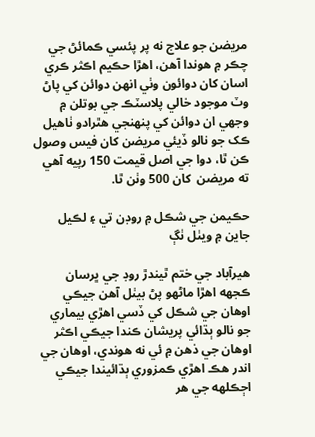مريضن جو علاج نه پر پئسي ڪمائڻ جي چڪر ۾ هوندا آهن، اهڙا حڪيم اڪثر ڪري  اسان کان دوائون وٺي انهن دوائن کي پاڻ وٽ موجود خالي پلاسٽڪ جي بوتلن ۾ وجهي ان دوائن کي پنهنجي هٿرادو ٺاهيل ڪک جو نالو ڏيئي مريضن کان فيس وصول ڪن ٿا، دوا جي اصل قيمت 150 رپيه آهي ته مريضن  کان 500 وٺن ٿا.

حڪيمن جي شڪل ۾ روڊن تي ۽ لڪيل جاين ۾ ويٺل ٺڳ

هيرآباد جي ختم ٿيندڙ روڊ جي ڀرسان ڪجهه اهڙا ماڻهو پڻ بيٺل آهن جيڪي اوهان جي شڪل کي ڏسي اهڙي بيماري جو نالو ٻڌائي پريشان ڪندا جيڪي اڪثر اوهان جي ذهن ۾ ئي نه هوندي، اوهان جي اندر هڪ اهڙي ڪمزوري ٻڌائيندا جيڪي اڄڪلهه جي هر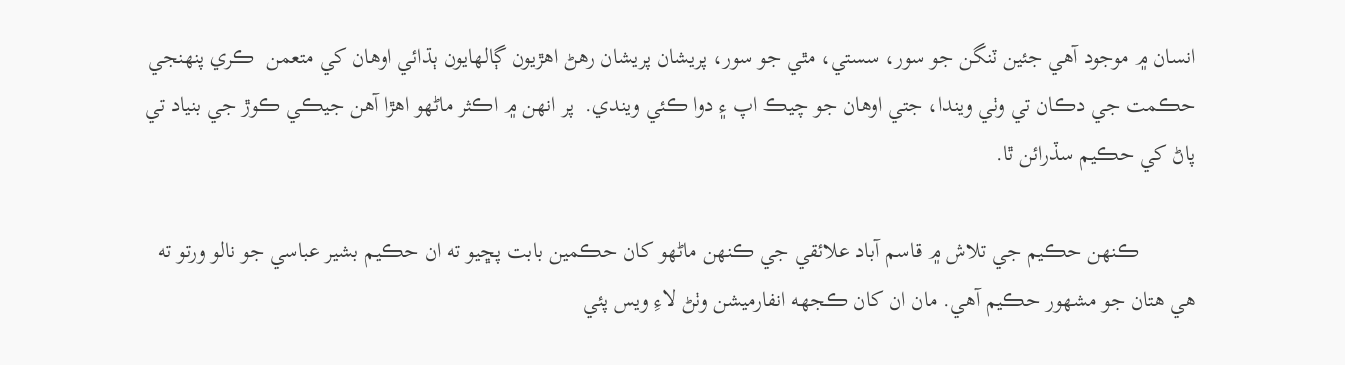انسان ۾ موجود آهي جئين ٽنگن جو سور، سستي، مٿي جو سور، پريشان پريشان رهڻ اهڙيون ڳالهايون ٻڌائي اوهان کي متعمن  ڪري پنهنجي حڪمت جي دڪان تي وٺي ويندا، جتي اوهان جو چيڪ اپ ۽ دوا ڪئي ويندي.  پر انهن ۾ اڪثر ماڻهو اهڙا آهن جيڪي ڪوڙ جي بنياد تي پاڻ کي حڪيم سڏرائن ٿا.

          ڪنهن حڪيم جي تلاش ۾ قاسم آباد علائقي جي ڪنهن ماڻهو کان حڪمين بابت پڇيو ته ان حڪيم بشير عباسي جو نالو ورتو ته هي هتان جو مشهور حڪيم آهي. مان ان کان ڪجهه انفارميشن وٺڻ لاءِ ويس پئي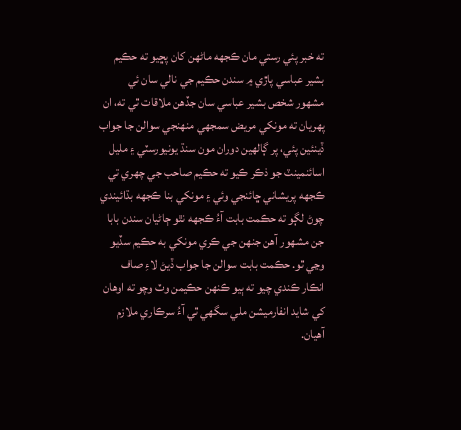ته خبر پئي رستي مان ڪجهه ماڻهن کان پڇيو ته حڪيم بشير عباسي پاڙي ۾ سندن حڪيم جي نالي سان ئي مشهور شخص بشير عباسي سان جڏهن ملاقات ٿي ته، ان پهريان ته مونکي مريض سمجهي منهنجي سوالن جا جواب ڏينئين پئي، پر ڳالهين دوران مون سنڌ يونيورسٽي ۽ مليل اسائنمينٽ جو ذڪر ڪيو ته حڪيم صاحب جي چهري تي ڪجهه پريشاني ڇائنجي وئي ۽ مونکي بنا ڪجهه بڌائيندي چوڻ لڳو ته حڪمت بابت آءُ ڪجهه نٿو ڄاڻيان سندن بابا جن مشهور آهن جنهن جي ڪري مونکي به حڪيم سڏيو وڃي ٿو. حڪمت بابت سوالن جا جواب ڏيڻ لاءِ صاف انڪار ڪندي چيو ته ٻيو ڪنهن حڪيمن وٽ وچو ته اوهان کي شايد انفارميشن ملي سگهي ٿي آءُ سرڪاري ملازم آهيان.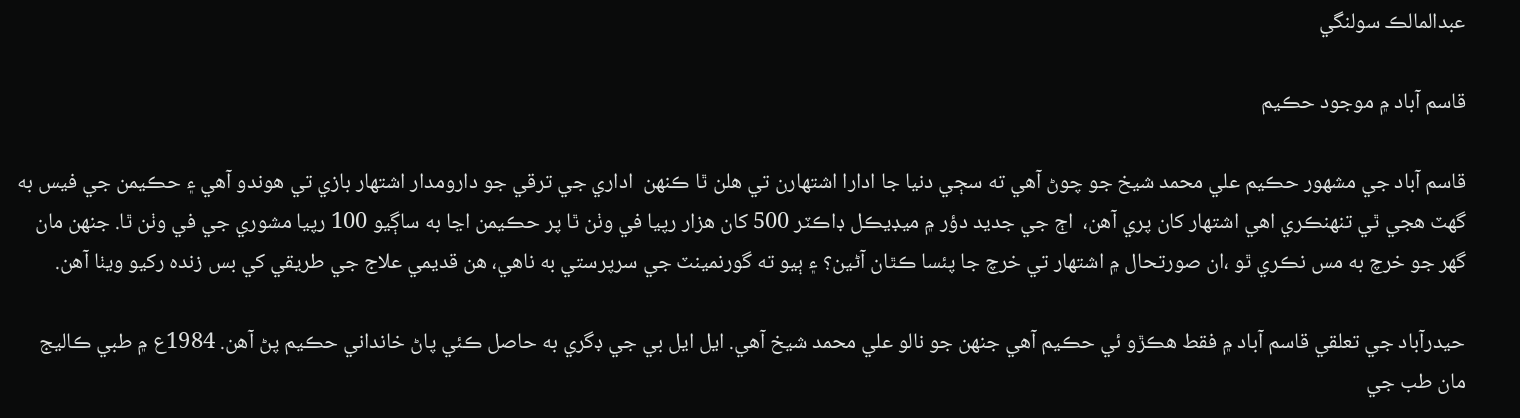عبدالمالڪ سولنگي

قاسم آباد ۾ موجود حڪيم

قاسم آباد جي مشهور حڪيم علي محمد شيخ جو چوڻ آهي ته سڄي دنيا جا ادارا اشتهارن تي هلن ٿا ڪنهن  اداري جي ترقي جو دارومدار اشتهار بازي تي هوندو آهي ۽ حڪيمن جي فيس به گهٽ هجي ٿي تنهنڪري اهي اشتهار کان پري آهن،  اڄ جي جديد دؤر ۾ ميڊيڪل ڊاڪٽر 500 کان هزار رپيا في وٺن ٿا پر حڪيمن اڃا به ساڳيو 100 رپيا مشوري جي في وٺن ٿا. جنهن مان گهر جو خرچ به مس نڪري ٿو ،ان صورتحال ۾ اشتهار تي خرچ جا پئسا ڪٿان آڻين؟ ۽ ٻيو ته گورنمينٽ جي سرپرستي به ناهي، هن قديمي علاج جي طريقي کي بس زنده رکيو ويٺا آهن.

حيدرآباد جي تعلقي قاسم آباد ۾ فقط هڪڙو ئي حڪيم آهي جنهن جو نالو علي محمد شيخ آهي. ايل ايل بي جي ڊگري به حاصل ڪئي پاڻ خانداني حڪيم پڻ آهن. 1984ع ۾ طبي ڪاليج مان طب جي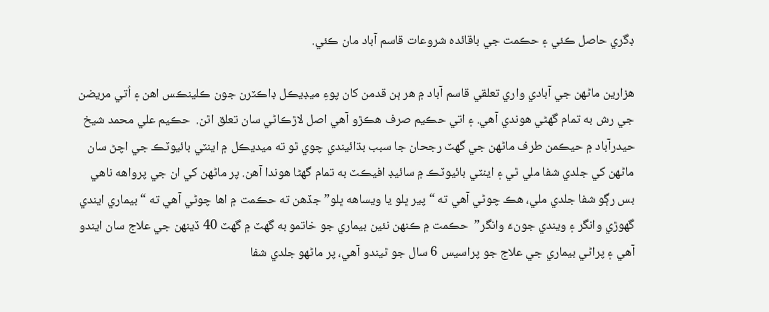ڊگري حاصل ڪئي ۽ حڪمت جي باقائده شروعات قاسم آباد مان ڪئي.

هزارين ماڻهن جي آبادي واري تعلقي قاسم آباد ۾ هر ٻن قدمن کان پوءِ ميڊيڪل ڊاڪٽرن جون ڪلينڪس اهن ۽ اُتي مريضن جي رش به تمام گهڻي هوندي آهي. ۽ اتي حڪيم صرف هڪڙو آهي اصل لاڙڪاڻي سان تعلق اٿن.  حڪيم علي محمد شيخ حيدرآباد ۾ حيڪمن طرف ماڻهن جي گهٽ رجحان جا سبب بڌائيندي چوي ٿو ته ميديڪل ۾ اينٽي بائيوٽڪ جي اچڻ سان ماڻهن کي جلدي شفا ملي ٿي ۽ اينٽي بائيوٽڪ ۾ سائيڊ افيڪٽ به تمام گهڻا هوندا آهن. پر ماڻهن کي ان جي پرواهه ناهي بس رڳو شفا جلدي ملي، هڪ چوڻي آهي ته “ پير ڀلو يا ويساهه ڀلو” جڏهن ته حڪمت ۾ اها چوڻي آهي ته “بيماري ايندي گهوڙي وانگر ۽ ويندي جونءَ وانگر”  حڪمت ۾ ڪنهن نئين بيماري جو خاتمو به گهٽ ۾ گهٽ 40 ڏينهن جي علاج سان ايندو آهي ۽ پراڻي بيماري جي علاج جو پراسيس 6 سال جو ٿيندو آهي، پر ماڻهو جلدي شفا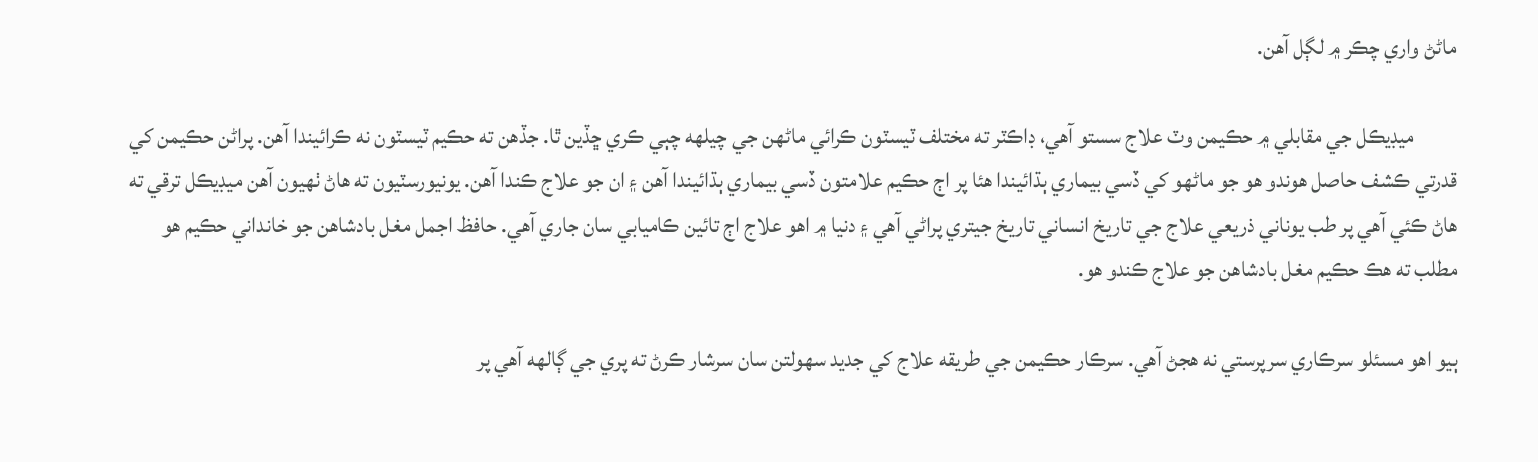ماڻڻ واري چڪر ۾ لڳل آهن.

          ميڊيڪل جي مقابلي ۾ حڪيمن وٽ علاج سستو آهي، ڊاڪٽر ته مختلف ٽيسٽون ڪرائي ماڻهن جي چيلهه چٻي ڪري ڇڏين ٿا. جڏهن ته حڪيم ٽيسٽون نه ڪرائيندا آهن. پراڻن حڪيمن کي قدرتي ڪشف حاصل هوندو هو جو ماڻهو کي ڏسي بيماري ٻڌائيندا هئا پر اڄ حڪيم علامتون ڏسي بيماري ٻڌائيندا آهن ۽ ان جو علاج ڪندا آهن. يونيورسٽيون ته هاڻ ٺهيون آهن ميڊيڪل ترقي ته هاڻ ڪئي آهي پر طب يوناني ذريعي علاج جي تاريخ انساني تاريخ جيتري پراڻي آهي ۽ دنيا ۾ اهو علاج اڄ تائين ڪاميابي سان جاري آهي. حافظ اجمل مغل بادشاهن جو خانداني حڪيم هو مطلب ته هڪ حڪيم مغل بادشاهن جو علاج ڪندو هو.

ٻيو اهو مسئلو سرڪاري سرپرستي نه هجڻ آهي. سرڪار حڪيمن جي طريقه علاج کي جديد سهولتن سان سرشار ڪرڻ ته پري جي ڳالهه آهي پر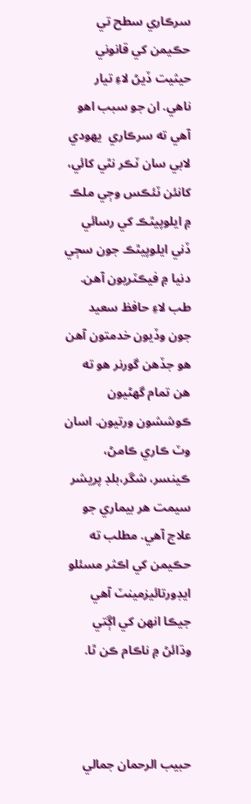سرڪاري سطح تي حڪيمن کي قانوني حيثيت ڏيڻ لاءِ تيار ناهي. ان جو سبب اهو آهي ته سرڪاري  يهودي لابي سان ٽڪر نٿي کائي، کانئن ٽئڪس وڄي ملڪ ۾ ايلوپيٿڪ کي رسائي ڏني ايلوپيٿڪ جون سڄي دنيا ۾ فيڪٽريون آهن.  طب لاءِ حافظ سعيد جون وڏيون خدمتون آهن هو جڏهن گورنر هو ته  هن تمام گهڻيون ڪوششون ورتيون. اسان وٽ ڪاري ڪامڻ، ڪينسر، شگر،بلڊ پريشر سيمت هر بيماري جو علاج آهي. مطلب ته حڪيمن کي اڪثر مسئلو ايڊورتائيزمينٽ آهي جيڪا انهن کي اڳتي وڌائڻ ۾ ناڪام ڪن ٿا.



حبيب الرحمان جمالي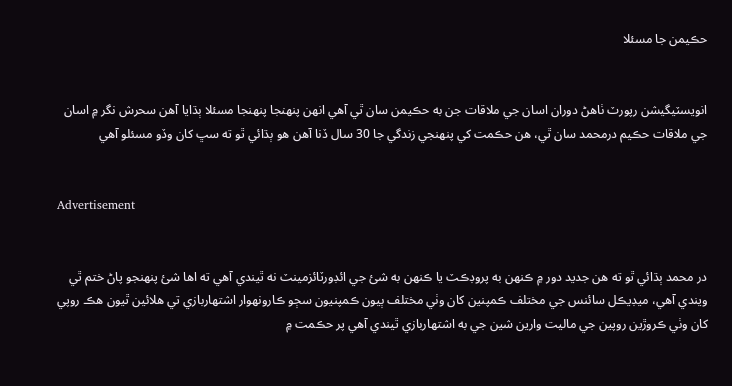حڪيمن جا مسئلا


انويسٽيگيشن رپورٽ ٺاهڻ دوران اسان جي ملاقات جن به حڪيمن سان ٿي آهي انهن پنهنجا پنهنجا مسئلا ٻڌايا آهن سحرش نگر ۾ اسان جي ملاقات حڪيم درمحمد سان ٿي، هن حڪمت کي پنهنجي زندگي جا 30 سال ڏنا آهن هو ٻڌائي ٿو ته سڀ کان وڏو مسئلو آهي


Advertisement


در محمد ٻڌائي ٿو ته هن جديد دور ۾ ڪنهن به پروڊڪٽ يا ڪنهن به شئ جي ائڊورٽائزمينٽ نه ٿيندي آهي ته اها شئ پنهنجو پاڻ ختم ٿي ويندي آهي، ميڊيڪل سائنس جي مختلف ڪمپنين کان وٺي مختلف ٻيون ڪمپنيون سڄو ڪارونهوار اشتهاربازي تي هلائين ٿيون هڪ روپي کان وٺي ڪروڙين روپين جي ماليت وارين شين جي به اشتهاربازي ٿيندي آهي پر حڪمت ۾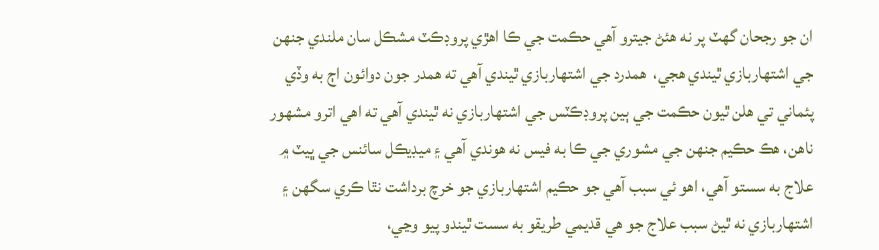ان جو رجحان گھٽ پر نه هئڻ جيترو آهي حڪمت جي ڪا اهڙي پروڊڪٽ مشڪل سان ملندي جنهن جي اشتهاربازي ٿيندي هجي،  همدرد جي اشتهاربازي ٿيندي آهي ته همدر جون دوائون اڄ به وڏي پئماني تي هلن ٿيون حڪمت جي ٻين پروڊڪٽس جي اشتهاربازي نه ٿيندي آهي ته اهي اترو مشهور ناهن، هڪ حڪيم جنهن جي مشوري جي ڪا به فيس نه هوندي آهي ۽ ميڊيڪل سائنس جي ڀيٽ ۾ علاج به سستو آهي، اهو ئي سبب آهي جو حڪيم اشتهاربازي جو خرچ برداشت نٿا ڪري سگھن ۽ اشتهاربازي نه ٿيڻ سبب علاج جو هي قديمي طريقو به سست ٿيندو پيو وڃي،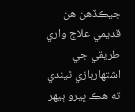جيڪڏهن هن قديمي علاج واري طريقي جي اشتهاربازي ٿيندي ته هڪ ڀيرو ٻيهر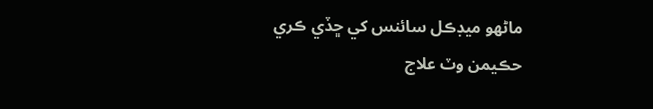ماڻهو ميڊڪل سائنس کي ڇڏي ڪري حڪيمن وٽ علاج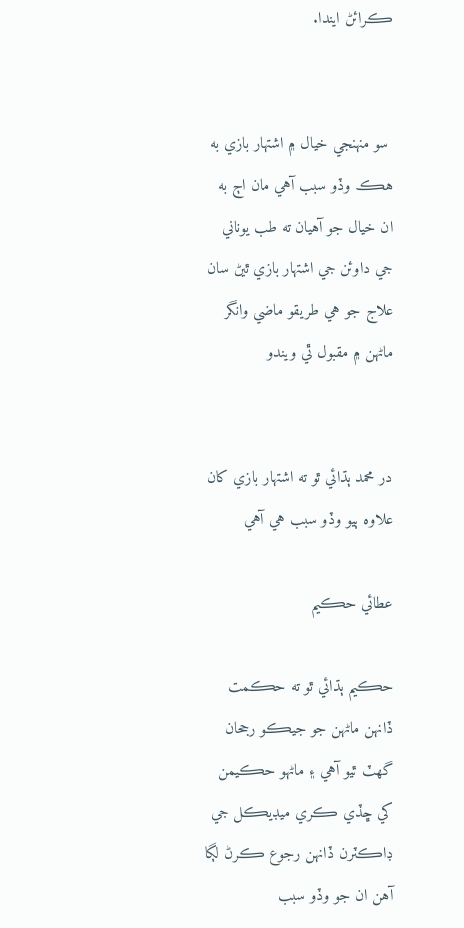ڪرائڻ ايندا.


 سو منهنجي خيال ۾ اشتهار بازي به هڪ وڏو سبب آهي مان اڄ به ان خيال جو آهيان ته طب يوناني جي داوئن جي اشتهار بازي ٿيڻ سان علاج جو هي طريقو ماضي وانگر ماڻهن ۾ مقبول ٿي ويندو


در محمد ٻڌائي ٿو ته اشتهار بازي کان علاوه ٻيو وڏو سبب هي آهي

عطائي حڪيم

حڪيم ٻڌائي ٿو ته حڪمت ڏانهن ماڻهن جو جيڪو رجحان گھٽ ٿيو آهي ۽ ماڻهو حڪيمن کي ڇڏي ڪري ميڊيڪل جي ڊاڪٽرن ڏانهن رجوع ڪرڻ لڳا آهن ان جو وڏو سبب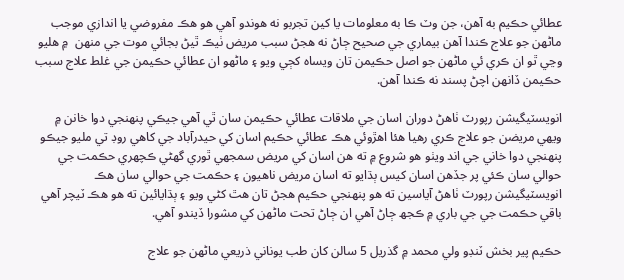عطائي حڪيم به آهن، جن وٽ ڪا به معلومات يا کين تجربو نه هوندو آهي هو هڪ مفروضي يا اندازي موجب ماڻهن جو علاج ڪندا آهن بيماري جي صحيح ڄاڻ نه هجڻ سبب مريض ٺيڪ ٿيڻ بجائي موت جي منهن  ۾ هليو وڃي ٿو ان ڪري ئي ماڻهن جو اصل حڪيمن تان ويساه کڄي ويو ۽ ماڻهو ان عطائي حڪيمن جي غلط علاج سبب حڪيمن ڏانهن اچڻ پسند نه ڪندا آهن.

انويسٽيگيشن رپورٽ ٺاهڻ دوران اسان جي ملاقات عطائي حڪيمن سان ٿي آهي جيڪي پنهنجي دوا خانن ۾ ويهي مريضن جو علاج ڪري رهيا هئا اهڙوئي هڪ عطائي حڪيم اسان کي حيدرآباد جي کاهي روڊ تي مليو جيڪو پنهنجي دوا خاني جي اند ويٺو هو شروع ۾ ته هن اسان کي مريض سمجھي ٿوري گھڻي ڪچهري حڪمت جي حوالي سان ڪئي پر جڏهن اسان کيس ٻڌايو ته اسان مريض ناهيون ۽ حڪمت جي حوالي سان هڪ انويسٽيگيشن رپورٽ ٺاهڻ آياسين ته هو پنهنجي حڪيم هجڻ تان هٿ کڻي ويو ۽ ٻڌايائين ته هو هڪ ٽيچر آهي باقي حڪمت جي جي باري ۾ ڪجھ ڄاڻ آهي ان ڄاڻ تحت ماڻهن کي مشورا ڏيندو آهي.

حڪيم پير بخش ٽنڊو ولي محمد ۾ گذريل 5 سالن کان طب يوناني ذريعي ماڻهن جو علاج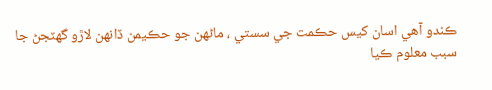ڪندو آهي اسان کيس حڪمت جي سستي ، ماڻهن جو حڪيمن ڏانهن لاڙو گھٽجڻ جا سبب معلوم ڪيا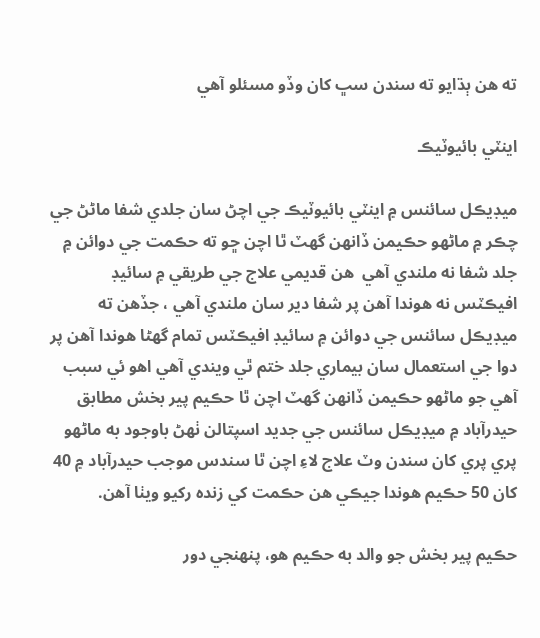ته هن ٻڌايو ته سندن سڀ کان وڏو مسئلو آهي

اينٽي بائيوٽيڪ

ميڊيڪل سائنس ۾ اينٽي بائيوٽيڪ جي اچڻ سان جلدي شفا ماڻڻ جي چڪر ۾ ماڻهو حڪيمن ڏانهن گھٽ ٿا اچن ڇو ته حڪمت جي دوائن ۾ جلد شفا نه ملندي آهي  هن قديمي علاج جي طريقي ۾ سائيڊ افيڪٽس نه هوندا آهن پر شفا دير سان ملندي آهي ، جڏهن ته ميڊيڪل سائنس جي دوائن ۾ سائيڊ افيڪٽس تمام گھڻا هوندا آهن پر دوا جي استعمال سان بيماري جلد ختم ٿي ويندي آهي اهو ئي سبب آهي جو ماڻهو حڪيمن ڏانهن گھٽ اچن ٿا حڪيم پير بخش مطابق حيدرآباد ۾ ميڊيڪل سائنس جي جديد اسپتالن ٺهڻ باوجود به ماڻهو پري پري کان سندن وٽ علاج لاءِ اچن ٿا سندس موجب حيدرآباد ۾ 40 کان 50 حڪيم هوندا جيڪي هن حڪمت کي زنده رکيو ويٺا آهن.

حڪيم پير بخش جو والد به حڪيم هو، پنهنجي دور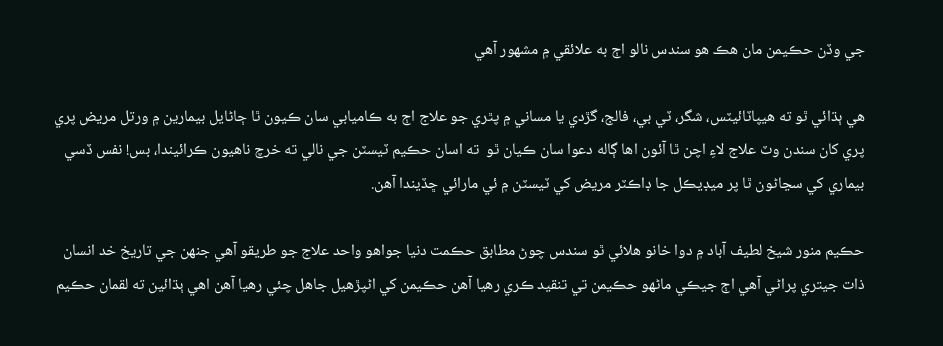جي وڏن حڪيمن مان هڪ هو سندس نالو اڄ به علائقي ۾ مشهور آهي

هي ٻڌائي ٿو ته هيپاٽائيٽس، شگر، ٽي بي، فالج، گڙدي يا مساني ۾ پٿري جو علاج اڄ به ڪاميابي سان ڪيون ٿا ڄاڻايل بيمارين ۾ ورتل مريض پري پري کان سندن وٽ علاج لاءِ اچن ٿا آئون اها ڳاله دعوا سان ڪيان ٿو  ته اسان حڪيم ٽيسٽن جي نالي ته خرچ ناهيون ڪرائيندا، بس! نفس ڏسي بيماري کي سڃاڻون ٿا پر ميڊيڪل جا ڊاڪٽر مريض کي ٽيسٽن ۾ ئي مارائي ڇڏيندا آهن.

حڪيم منور شيخ لطيف آباد ۾ دوا خانو هلائي ٿو سندس چوڻ مطابق حڪمت دنيا جواهو واحد علاج جو طريقو آهي جنهن جي تاريخ خد انسان ذات جيتري پراڻي آهي اڄ جيڪي ماڻهو حڪيمن تي تنقيد ڪري رهيا آهن حڪيمن کي اڻپڙهيل جاهل چئي رهيا آهن اهي ٻڌائين ته لقمان حڪيم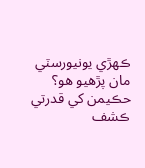ڪهڙي يونيورسٽي مان پڙهيو هو؟ حڪيمن کي قدرتي ڪشف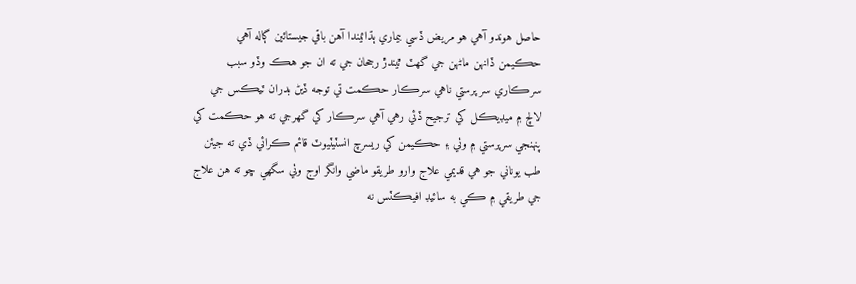حاصل هوندو آهي هو مريض ڏسي بيماري ٻڌائيندا آهن باقي جيستائين ڳاله آهي حڪيمن ڏانهن ماڻهن جي گھٽ ٿيندڙ رجحان جي ته ان جو هڪ وڏو سبب سرڪاري سر پرستي ناهي سرڪار حڪمت تي توجه ڏيڻ بدران ٽيڪس جي لالچ ۾ ميڊيڪل کي ترجيح ڏئي رهي آهي سرڪار کي گھرجي ته هو حڪمت کي پنهنجي سرپرستي ۾ وٺي ۽ حڪيمن کي ريسرچ انسٽيٽيوٽ قائم ڪرائي ڏي ته جيئن طب يوناني جو هي قديمي علاج وارو طريقو ماضي وانگر اوج وٺي سگھي ڇو ته هن علاج جي طريقي ۾ ڪي به سائيڊ افيڪٽس نه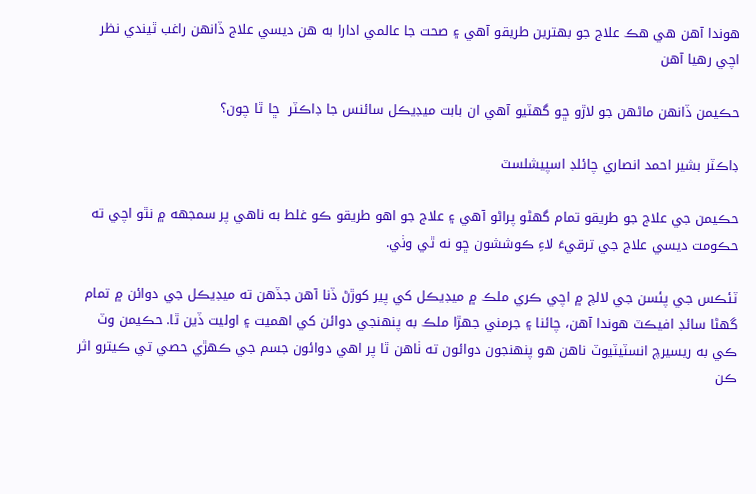هوندا آهن هي هڪ علاج جو بهترين طريقو آهي ۽ صحت جا عالمي ادارا به هن ديسي علاج ڏانهن راغب ٿيندي نظر اچي رهيا آهن

حڪيمن ڏانهن ماڻهن جو لاڙو ڇو گھٽيو آهي ان بابت ميڊيڪل سائنس جا ڊاڪٽر  ڇا ٿا چون؟

ڊاڪٽر بشير احمد انصاري چائلڊ اسپيشلسٽ

حڪيمن جي علاج جو طريقو تمام گهڻو پراڻو آهي ۽ علاج جو اهو طريقو ڪو غلط به ناهي پر سمجهه ۾ نٿو اچي ته حڪومت ديسي علاج جي ترقيءَ لاءِ ڪوششون ڇو نه ٿي وٺي.

ٽئڪس جي پئسن جي لالچ ۾ اچي ڪري ملڪ ۾ ميڊيڪل کي پير کوڙڻ ڏنا آهن جڏهن ته ميڊيڪل جي دوائن ۾ تمام گهڻا سائڊ افيڪٽ هوندا آهن، چائنا ۽ جرمني جهڙا ملڪ به پنهنجي دوائن کي اهميت ۽ اوليت ڏين ٿا. حڪيمن وٽ ڪي به ريسيرچ انسٽيٽيوٽ ناهن هو پنهنجون دوائون ته ٺاهن ٿا پر اهي دوائون جسم جي ڪهڙي حصي تي ڪيترو اثر ڪن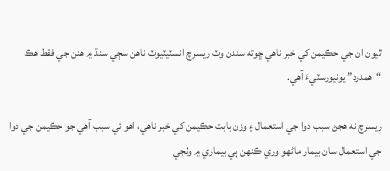ٿيون ان جي حڪيمن کي خبر ناهي ڇوته سندن وٽ ريسرچ انسٽيٽيوٽ ناهن سڄي سنڌ ۾ هنن جي فقط هڪ “همدرد” يونيورسٽيءَ آهي.

ريسرچ نه هجڻ سبب دوا جي استعمال ۽ وزن بابت حڪيمن کي خبر ناهي، اهو ئي سبب آهي جو حڪيمن جي دوا جي استعمال سان بيمار ماڻهو وري ڪنهن ٻي بيماري ۾ وٺجي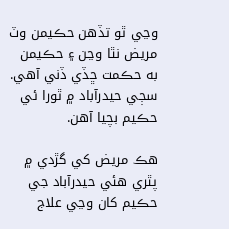وڃي ٿو تڏهن حڪيمن وٽ مريض نٿا وڃن ۽ حڪيمن به حڪمت ڇڏي ڏني آهي. سڄي حيدرآباد ۾ ٿورا ئي حڪيم بچيا آهن.

هڪ مريض کي گڙدي ۾ پٿري هئي حيدرآباد جي حڪيم کان وڃي علاج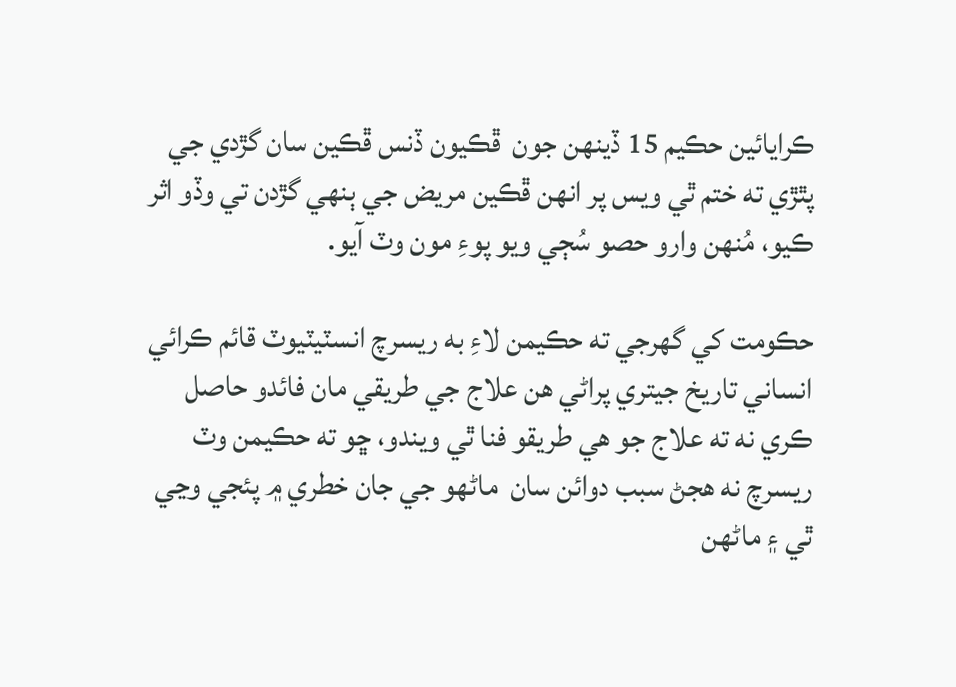ڪرايائين حڪيم 15 ڏينهن جون  ڦڪيون ڏنس ڦڪين سان گڙدي جي پٿڙي ته ختم ٿي ويس پر انهن ڦڪين مريض جي ٻنهي گڙدن تي وڏو اثر ڪيو، مُنهن وارو حصو سُڄي ويو پوءِ مون وٽ آيو.

حڪومت کي گهرجي ته حڪيمن لاءِ به ريسرچ انسٽيٽيوٽ قائم ڪرائي انساني تاريخ جيتري پراڻي هن علاج جي طريقي مان فائدو حاصل ڪري نه ته علاج جو هي طريقو فنا ٿي ويندو، ڇو ته حڪيمن وٽ ريسرچ نه هجڻ سبب دوائن سان  ماڻهو جي جان خطري ۾ پئجي وڃي ٿي ۽ ماڻهن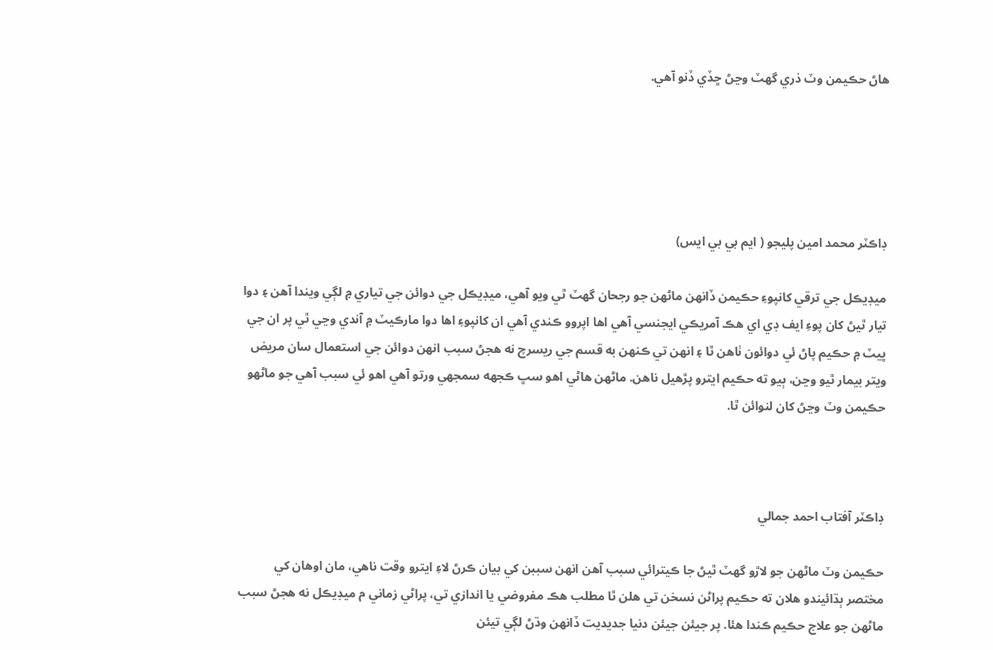هاڻ حڪيمن وٽ ذري گهٽ وڃڻ ڇڏي ڏنو آهي.





ڊاڪٽر محمد امين پليجو ( ايم بي بي ايس)

ميڊيڪل جي ترقي کانپوءِ حڪيمن ڏانهن ماڻهن جو رجحان گهٽ ٿي ويو آهي، ميڊيڪل جي دوائن جي تياري ۾ لڳي ويندا آهن ۽ دوا تيار ٿيڻ کان پوءِ ايف ڊي اي هڪ آمريڪي ايجنسي آهي اها اپروو ڪندي آهي ان کانپوءِ اها دوا مارڪيٽ ۾ آندي وڃي ٿي پر ان جي ڀيٽ ۾ حڪيم پاڻ ئي دوائون ٺاهن ٿا ۽ انهن تي ڪنهن به قسم جي ريسرچ نه هجڻ سبب انهن دوائن جي استعمال سان مريض ويتر بيمار ٿيو وڃن، ٻيو ته حڪيم ايترو پڙهيل ناهن. ماڻهن هاڻي اهو سڀ ڪجهه سمجهي ورتو آهي اهو ئي سبب آهي جو ماڻهو حڪيمن وٽ وڃڻ کان لنوائن ٿا.



ڊاڪٽر آفتاب احمد جمالي

حڪيمن وٽ ماڻهن جو لاڙو گهٽ ٿيڻ جا ڪيترائي سبب آهن انهن سببن کي بيان ڪرڻ لاءِ ايترو وقت ناهي، مان اوهان کي مختصر ٻڌائيندو هلان ته حڪيم پراڻن نسخن تي هلن ٿا مطلب هڪ مفروضي يا اندازي تي، پراڻي زماني م ميڊيڪل نه هجڻ سبب ماڻهن جو علاج حڪيم ڪندا هئا. پر جيئن جيئن دنيا جديديت ڏانهن وڌڻ لڳي تيئن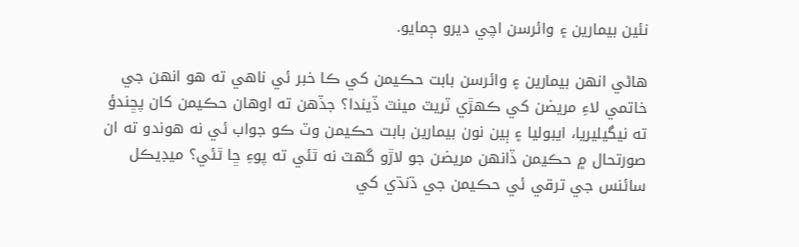نئين بيمارين ۽ وائرسن اچي ديرو ڄمايو.

هاڻي انهن بيمارين ۽ وائرسن بابت حڪيمن کي ڪا خبر ئي ناهي ته هو انهن جي خاتمي لاءِ مريضن کي ڪهڙي ٽريٽ مينٽ ڏيندا؟ جڏهن ته اوهان حڪيمن کان پڇندؤ ته نيگيليريا، ايبوليا ۽ ٻين نون بيمارين بابت حڪيمن وٽ ڪو جواب ئي نه هوندو ته ان صورتحال ۾ حڪيمن ڏانهن مريضن جو لاڙو گهٽ نه ٿئي ته پوءِ ڇا ٿئي؟ ميڊيڪل سائنس جي ترقي ئي حڪيمن جي ڌنڌي کي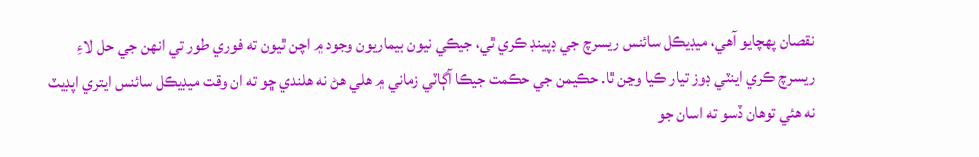نقصان پهچايو آهي، ميڊيڪل سائنس ريسرچ جي ڊپينڊ ڪري ٿي، جيڪي نيون بيماريون وجود ۾ اچن ٿيون ته فوري طور تي انهن جي حل لاءِ ريسرچ ڪري اينٽي ڊوز تيار ڪيا وڃن ٿا. حڪيمن جي حڪمت جيڪا آڳاٽي زماني ۾ هلي هڻ نه هلندي ڇو ته ان وقت ميڊيڪل سائنس ايتري اپڊيٽ نه هئي توهان ڏسو ته اسان جو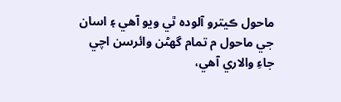ماحول ڪيترو آلوده ٿي ويو آهي ۽ اسان جي ماحول م تمام گهڻن وائرسن اچي جاءِ والاري آهي،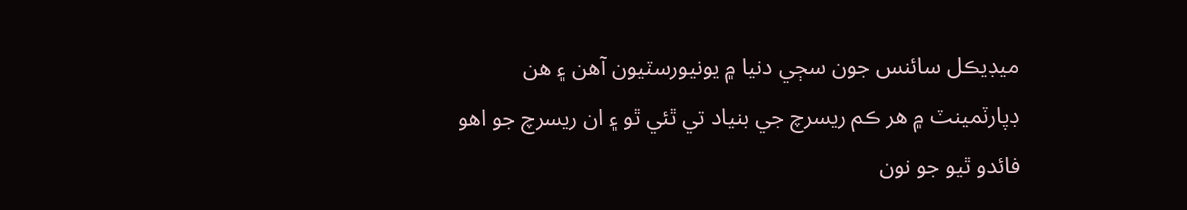ميڊيڪل سائنس جون سڄي دنيا ۾ يونيورسٽيون آهن ۽ هن ڊپارٽمينٽ ۾ هر ڪم ريسرچ جي بنياد تي ٿئي ٿو ۽ ان ريسرچ جو اهو فائدو ٿيو جو نون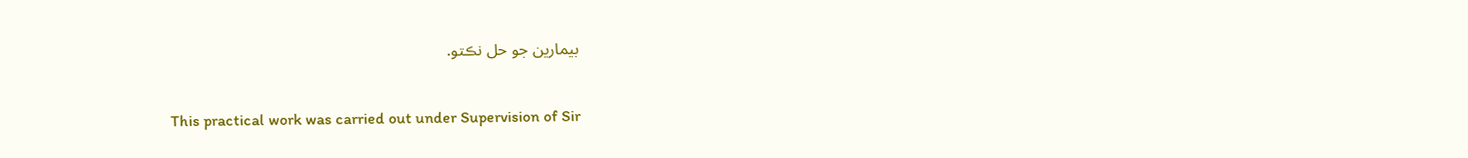بيمارين جو حل نڪتو.


This practical work was carried out under Supervision of Sir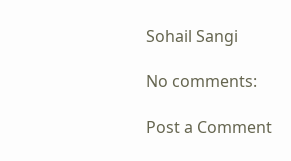Sohail Sangi

No comments:

Post a Comment